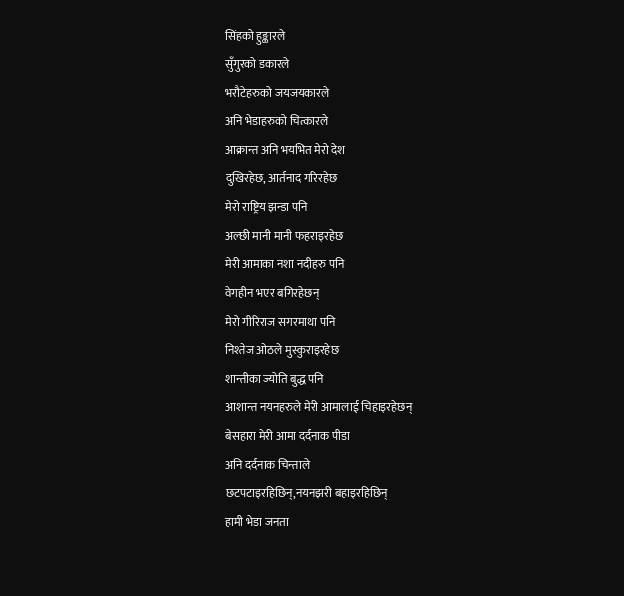सिंहको हुङ्कारले
सुँगुरको डकारले
भरौटेहरुको जयजयकारले
अनि भेडाहरुको चित्कारले
आक्रान्त अनि भयभित मेरो देश
दुखिरहेछ, आर्तनाद गरिरहेछ
मेरो राष्ट्रिय झन्डा पनि
अल्छी मानी मानी फहराइरहेछ
मेरी आमाका नशा नदीहरु पनि
वेगहीन भएर बगिरहेछन्
मेरो गीरिराज सगरमाथा पनि
निश्तेज ओठले मुस्कुराइरहेछ
शान्तीका ज्योति बुद्ध पनि
आशान्त नयनहरुले मेरी आमालाई चिहाइरहेछन्
बेसहारा मेरी आमा दर्दनाक पीडा
अनि दर्दनाक चिन्ताले
छटपटाइरहिछिन्,नयनझरी बहाइरहिछिन्
हामी भेडा जनता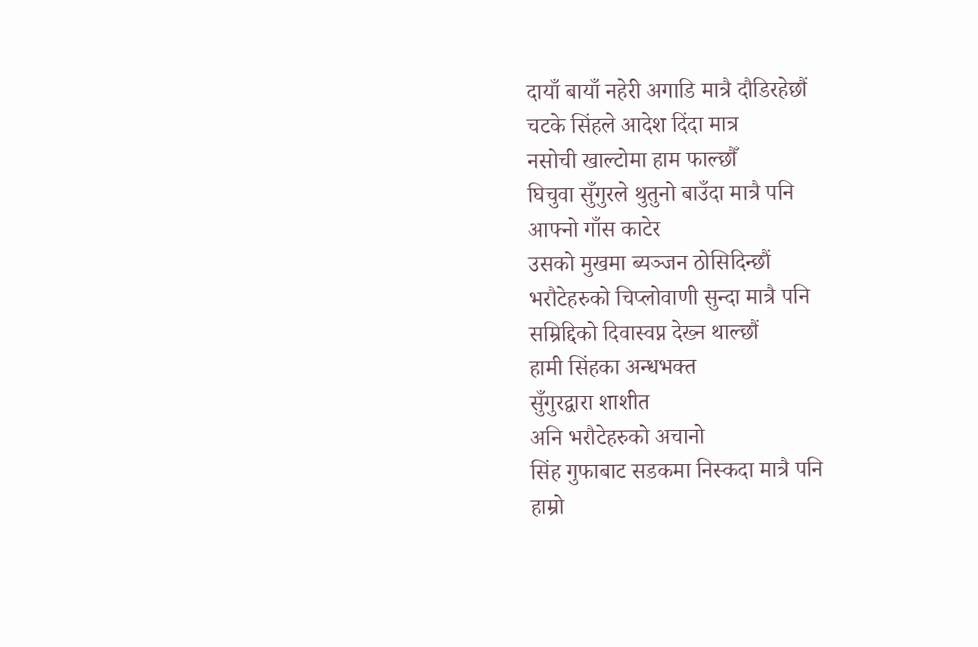दायाँ बायाँ नहेरी अगाडि मात्रै दौडिरहेछौं
चटके सिंहले आदेश दिंदा मात्र
नसोची खाल्टोमा हाम फाल्छौँ
घिचुवा सुँगुरले थुतुनो बाउँदा मात्रै पनि
आफ्नो गाँस काटेर
उसको मुखमा ब्यञ्जन ठोसिदिन्छौं
भरौटेहरुको चिप्लोवाणी सुन्दा मात्रै पनि
सम्रिद्दिको दिवास्वप्न देख्न थाल्छौं
हामी सिंहका अन्धभक्त
सुँगुरद्वारा शाशीत
अनि भरौटेहरुको अचानो
सिंह गुफाबाट सडकमा निस्कदा मात्रै पनि
हाम्रो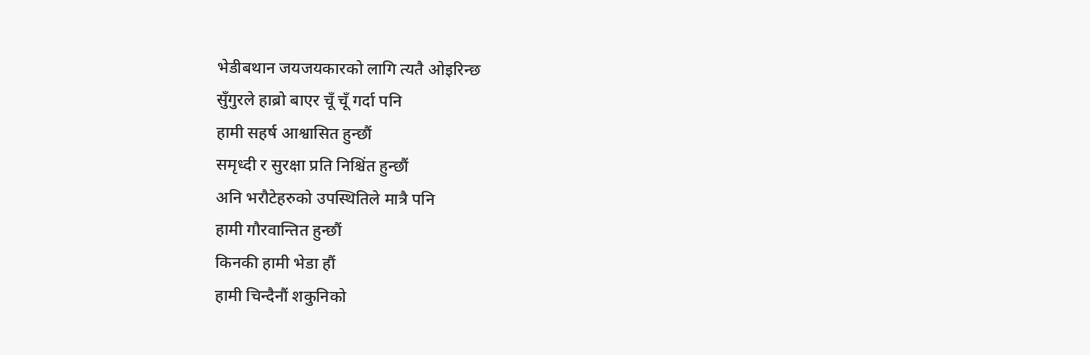भेडीबथान जयजयकारको लागि त्यतै ओइरिन्छ
सुँगुरले हाब्रो बाएर चूँ चूँ गर्दा पनि
हामी सहर्ष आश्वासित हुन्छौं
समृध्दी र सुरक्षा प्रति निश्चिंत हुन्छौं
अनि भरौटेहरुको उपस्थितिले मात्रै पनि
हामी गौरवान्तित हुन्छौं
किनकी हामी भेडा हौं
हामी चिन्दैनौं शकुनिको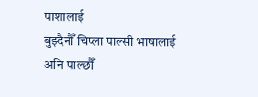पाशालाई
बुझ्दैनौँ चिप्ला पाल्सी भाषालाई
अनि पाल्छौँ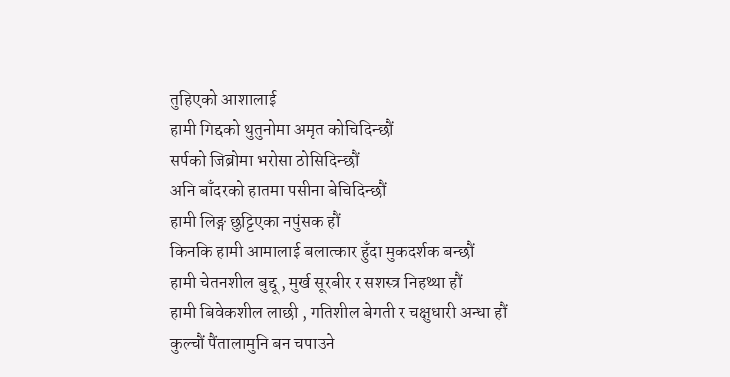तुहिएको आशालाई
हामी गिद्दको थुतुनोमा अमृत कोचिदिन्छौं
सर्पको जिब्रोमा भरोसा ठोसिदिन्छौं
अनि बाँदरको हातमा पसीना बेचिदिन्छौं
हामी लिङ्ग छुट्टिएका नपुंसक हौं
किनकि हामी आमालाई बलात्कार हुँदा मुकदर्शक बन्छौं
हामी चेतनशील बुद्दू , मुर्ख सूरबीर र सशस्त्र निहथ्था हौं
हामी बिवेकशील लाछी , गतिशील बेगती र चक्षुधारी अन्धा हौं
कुल्चौं पैंतालामुनि बन चपाउने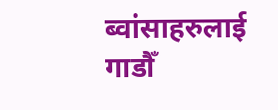ब्वांसाहरुलाई
गाडौँ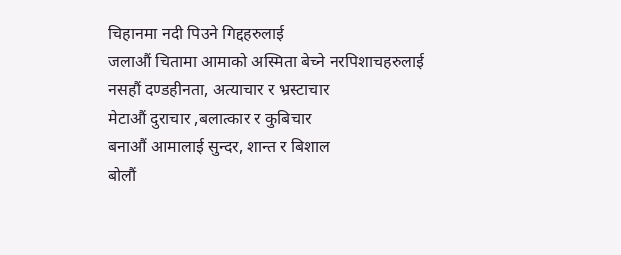चिहानमा नदी पिउने गिद्दहरुलाई
जलाऔं चितामा आमाको अस्मिता बेच्ने नरपिशाचहरुलाई
नसहौं दण्डहीनता, अत्याचार र भ्रस्टाचार
मेटाऔं दुराचार ,बलात्कार र कुबिचार
बनाऔं आमालाई सुन्दर, शान्त र बिशाल
बोलौं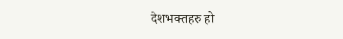देशभक्तहरु हो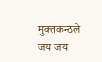मुक्तकन्ठले जय जय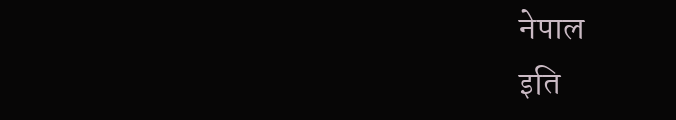नेपाल
इति